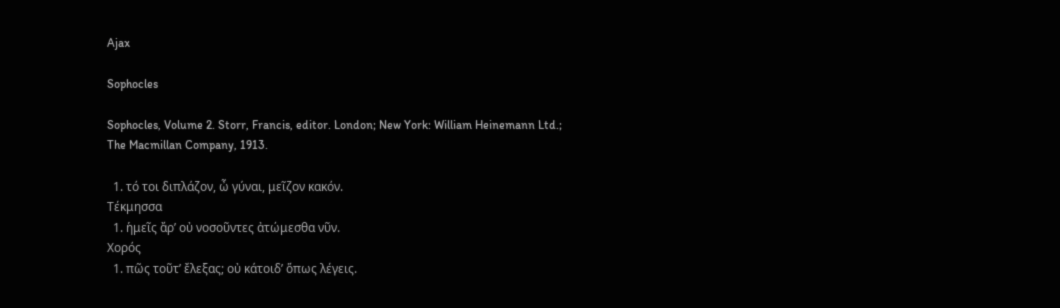Ajax

Sophocles

Sophocles, Volume 2. Storr, Francis, editor. London; New York: William Heinemann Ltd.; The Macmillan Company, 1913.

  1. τό τοι διπλάζον, ὦ γύναι, μεῖζον κακόν.
Τέκμησσα
  1. ἡμεῖς ἄρʼ οὐ νοσοῦντες ἀτώμεσθα νῦν.
Χορός
  1. πῶς τοῦτʼ ἔλεξας; οὐ κάτοιδʼ ὅπως λέγεις.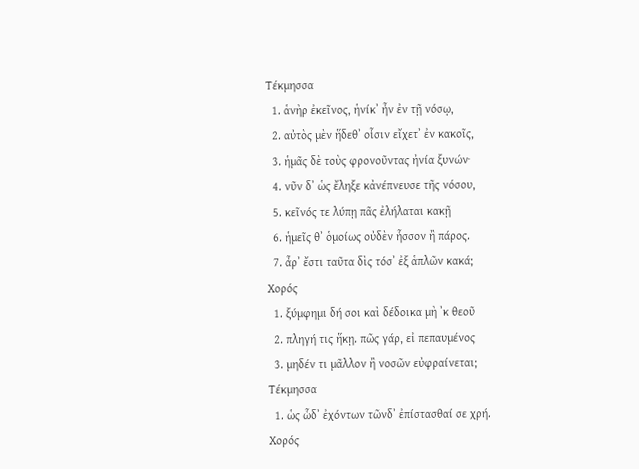Τέκμησσα
  1. ἁνὴρ ἐκεῖνος, ἡνίκʼ ἦν ἐν τῇ νόσῳ,
  2. αὐτὸς μὲν ἥδεθʼ οἷσιν εἴχετʼ ἐν κακοῖς,
  3. ἡμᾶς δὲ τοὺς φρονοῦντας ἠνία ξυνών·
  4. νῦν δʼ ὡς ἔληξε κἀνέπνευσε τῆς νόσου,
  5. κεῖνός τε λύπῃ πᾶς ἐλήλαται κακῇ
  6. ἡμεῖς θʼ ὁμοίως οὐδὲν ἧσσον ἢ πάρος.
  7. ἆρʼ ἔστι ταῦτα δὶς τόσʼ ἐξ ἁπλῶν κακά;
Χορός
  1. ξύμφημι δή σοι καὶ δέδοικα μὴ ʼκ θεοῦ
  2. πληγή τις ἥκῃ. πῶς γάρ, εἰ πεπαυμένος
  3. μηδέν τι μᾶλλον ἢ νοσῶν εὐφραίνεται;
Τέκμησσα
  1. ὡς ὧδʼ ἐχόντων τῶνδʼ ἐπίστασθαί σε χρή.
Χορός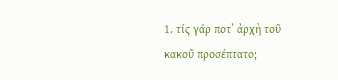1. τίς γάρ ποτʼ ἀρχὴ τοῦ κακοῦ προσέπτατο;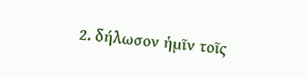2. δήλωσον ἡμῖν τοῖς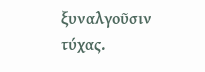ξυναλγοῦσιν τύχας.